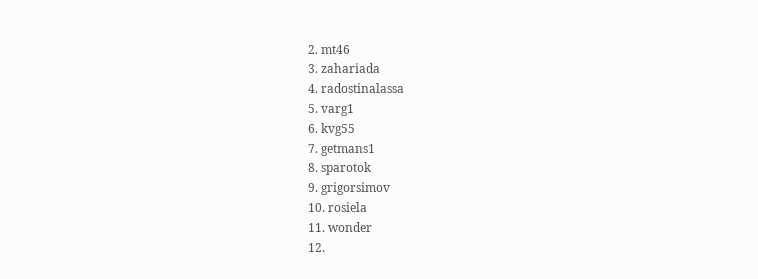2. mt46
3. zahariada
4. radostinalassa
5. varg1
6. kvg55
7. getmans1
8. sparotok
9. grigorsimov
10. rosiela
11. wonder
12.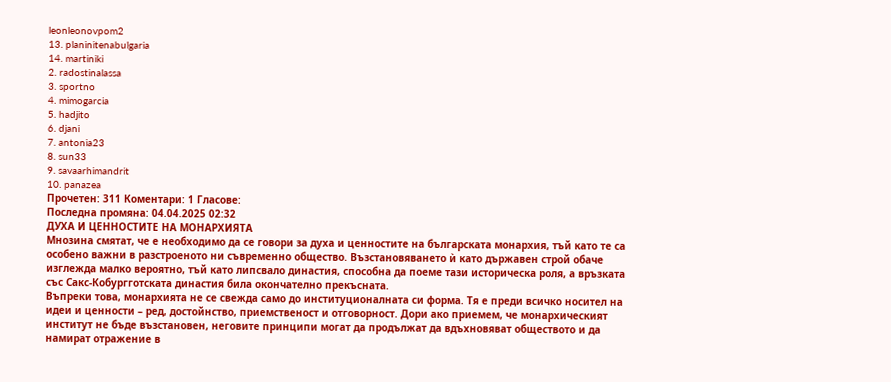leonleonovpom2
13. planinitenabulgaria
14. martiniki
2. radostinalassa
3. sportno
4. mimogarcia
5. hadjito
6. djani
7. antonia23
8. sun33
9. savaarhimandrit
10. panazea
Прочетен: 311 Коментари: 1 Гласове:
Последна промяна: 04.04.2025 02:32
ДУХА И ЦЕННОСТИТЕ НА МОНАРХИЯТА
Мнозина смятат, че е необходимо да се говори за духа и ценностите на българската монархия, тъй като те са особено важни в разстроеното ни съвременно общество. Възстановяването ѝ като държавен строй обаче изглежда малко вероятно, тъй като липсвало династия, способна да поеме тази историческа роля, а връзката със Сакс-Кобургготската династия била окончателно прекъсната.
Въпреки това, монархията не се свежда само до институционалната си форма. Тя е преди всичко носител на идеи и ценности – ред, достойнство, приемственост и отговорност. Дори ако приемем, че монархическият институт не бъде възстановен, неговите принципи могат да продължат да вдъхновяват обществото и да намират отражение в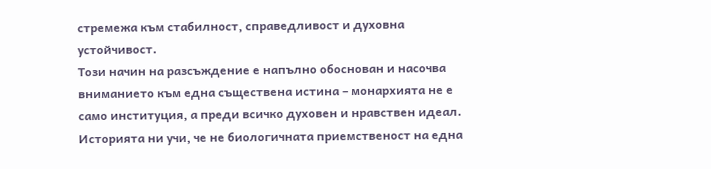стремежа към стабилност, справедливост и духовна устойчивост.
Този начин на разсъждение е напълно обоснован и насочва вниманието към една съществена истина – монархията не е само институция, а преди всичко духовен и нравствен идеал. Историята ни учи, че не биологичната приемственост на една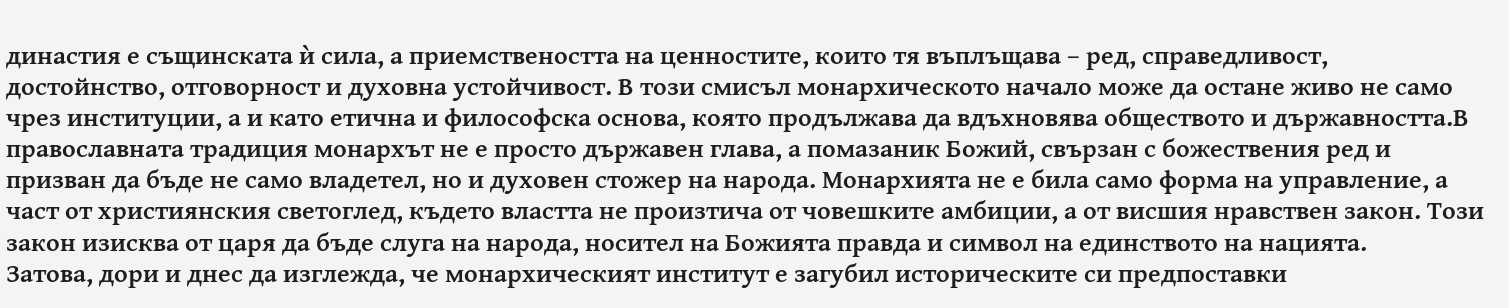династия е същинската ѝ сила, а приемствеността на ценностите, които тя въплъщава – ред, справедливост, достойнство, отговорност и духовна устойчивост. В този смисъл монархическото начало може да остане живо не само чрез институции, а и като етична и философска основа, която продължава да вдъхновява обществото и държавността.В православната традиция монархът не е просто държавен глава, а помазаник Божий, свързан с божествения ред и призван да бъде не само владетел, но и духовен стожер на народа. Монархията не е била само форма на управление, а част от християнския светоглед, където властта не произтича от човешките амбиции, а от висшия нравствен закон. Този закон изисква от царя да бъде слуга на народа, носител на Божията правда и символ на единството на нацията.
Затова, дори и днес да изглежда, че монархическият институт е загубил историческите си предпоставки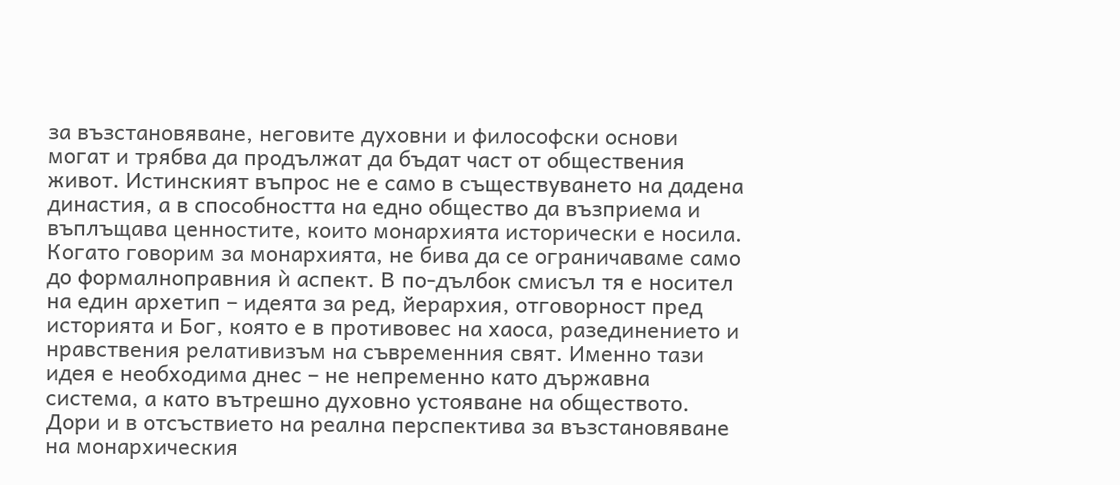за възстановяване, неговите духовни и философски основи могат и трябва да продължат да бъдат част от обществения живот. Истинският въпрос не е само в съществуването на дадена династия, а в способността на едно общество да възприема и въплъщава ценностите, които монархията исторически е носила.
Когато говорим за монархията, не бива да се ограничаваме само до формалноправния ѝ аспект. В по-дълбок смисъл тя е носител на един архетип – идеята за ред, йерархия, отговорност пред историята и Бог, която е в противовес на хаоса, разединението и нравствения релативизъм на съвременния свят. Именно тази идея е необходима днес – не непременно като държавна система, а като вътрешно духовно устояване на обществото.
Дори и в отсъствието на реална перспектива за възстановяване на монархическия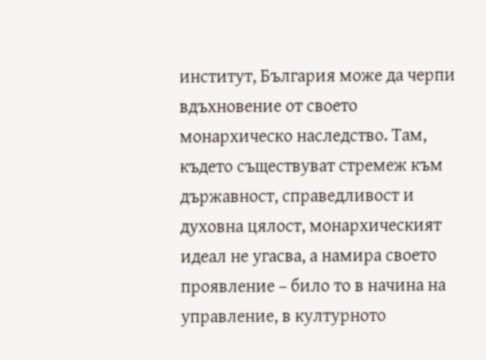институт, България може да черпи вдъхновение от своето монархическо наследство. Там, където съществуват стремеж към държавност, справедливост и духовна цялост, монархическият идеал не угасва, а намира своето проявление – било то в начина на управление, в културното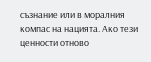съзнание или в моралния компас на нацията. Ако тези ценности отново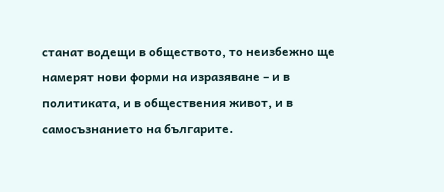станат водещи в обществото, то неизбежно ще намерят нови форми на изразяване – и в политиката, и в обществения живот, и в самосъзнанието на българите.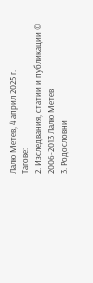Лалю Метев, 4 април 2025 г.
Тагове:
2. Изследвания, статии и публикации © 2006-2013 Лалю Метев
3. Родословни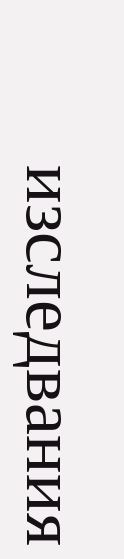изследвания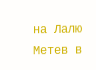на Лалю Метев в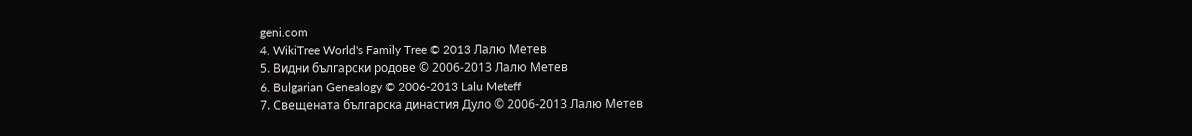geni.com
4. WikiTree World's Family Tree © 2013 Лалю Метев
5. Видни български родове © 2006-2013 Лалю Метев
6. Bulgarian Genealogy © 2006-2013 Lalu Meteff
7. Свещената българска династия Дуло © 2006-2013 Лалю Метев